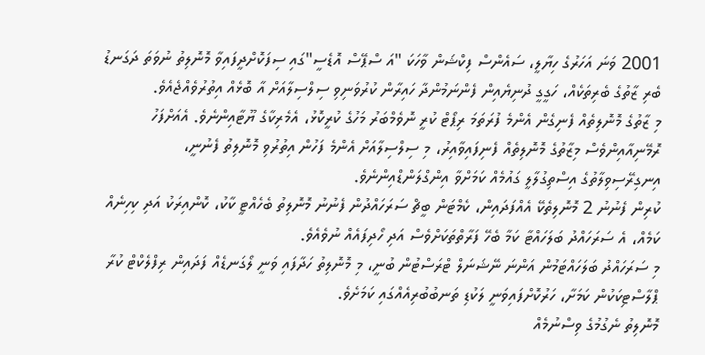2001 ވަނަ އަހަރުގެ ހިޔާލީ، ސައެންސް ފިކްޝަން ވާހަކަ "އަ ސްޕޭސް އޮޑެސީ"ގައި ސިފަކޮށްދީފައިވާ މޮނޮލިތު ނުވަތަ ދަގަނޑު ބެރި ޒާތުގެ ބެރިތަކެއް، ހަގީގީ ދުނިޔެއިން ފެންނަމުންދާ ހައިރާން ކުރުވަނިވި ސިލްސިލާއަށް އާ ބޮޅެއް އިތުރުވެއްޖެއެވެ.
މި ޒާތުގެ މޮނޮލިތެއް ފެނިގެން އެންމެ ފުރަތަމަ ރިޕޯޓް ކުރީ ނޮވެމްބަރު މަހުގެ ކުރީކޮޅު، އެމެރިކާގެ ޔޫޓާއިންނެވެ. އެއަށްފަހު ރޮމޭނިއާއިންވެސް މިޒާތުގެ މޮނޮލިތެއް ފެނިފައިވާއިރު، މި ސިލްސިލާއަށް އެންމެ ފަހުން އިތުރުވި މޮނޮލިތު ފެނުނީ، އިނގިރޭސިވިލާތުގެ އިސްތިގުލާލީ ގައުމެއް ކަމަށްވާ އިންގްލަންޑްއިންނެވެ.
ކުރިން ފެނުނު 2 މޮނޮލިތެކޭ އެއްފަދައިން، ކެމްޓަން ބީޗް ސަރަހައްދުން ފެނުނު މޮނޮލިތު ބެހެއްޓީ ކާކު، ކޮންއިރަކު އަދި ކިހިނެއް ކަމެއް، އެ ސަރަހައްދު ބަލަހައްޓާ ކަމާ ބެހޭ ފަރާތްތަކަށްވެސް އަދި ހޯދިފައެއް ނުވެއެވެ.
މި ސަރަހައްދު ބަލަހައްޓަމުން އަންނަ ނޭޝަނަލް ޓްރަސްޓުން ބުނީ، މި މޮނޮލިތު ހަދާފައި ވަނީ ލޯގަނޑެއް ފަދައިން ރިފްލެކްޓް ކުރާ ޕްލާސްޓިކަކުން ކަމަށާ، ހަރުކޮށްފައިވަނީ ލަކުޑި ތަނބުބުރިއެއްގައި ކަމަށެވެ.
މޮނޮލިތު ނެގުމުގެ ވިސްނުމެއް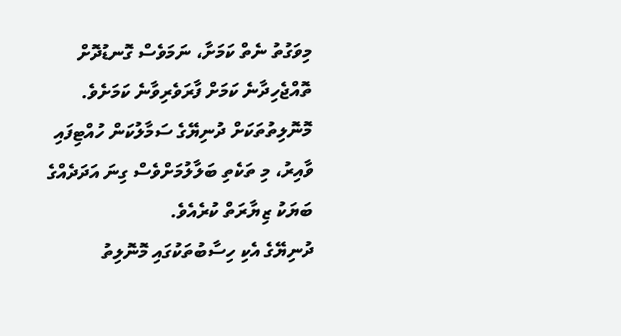މިވަގުތު ނެތް ކަމަށާ، ނަމަވެސް ގޮނޑުދޮށް ތޮއްޖެހިދާނެ ކަމަށް ފާރަވެރިވާނެ ކަމަށެވެ. މޮނޮލިތުތަކަށް ދުނިޔޭގެ ސަމާލުކަން ހުއްޓިފައި ވާއިރު، މި ތަކެތި ބަލާލުމަށްވެސް ގިނަ އަދަދެއްގެ ބަޔަކު ޒިޔާރަތް ކުރެއެވެ.
ދުނިޔޭގެ އެކި ހިސާބުތަކުގައި މޮނޮލިތު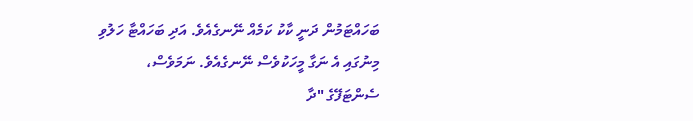ބަހައްޓަމުން ދަނީ ކާކު ކަމެއް ނޭނގެއެވެ. އަދި ބަހައްޓާ ހަލުވި މިނުގައި އެ ނަގާ މީހަކުވެސް ނޭނގެއެވެ. ނަމަވެސް، ސެންޓަފޭގެ "ދާ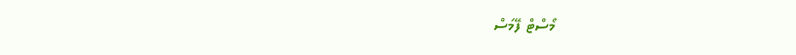މޯސްޓް ފޭމަސް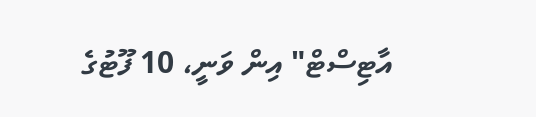އާޓިސްޓް" އިން ވަނީ، 10 ފޫޓުގެ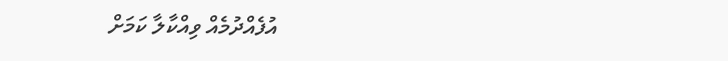އުފެއްދުމެއް ވިއްކާލާ ކަމަށް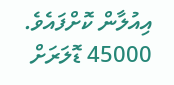އިއުލާން ކޮށްފައެވެ. 45000 ޑޮލަރަށް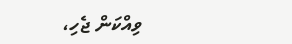ވިއްކަން ޖެހި،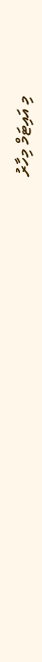މި އައިޓަމް މިހާރު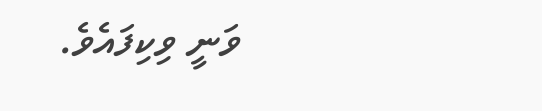ވަނީ ވިކިފައެވެ.